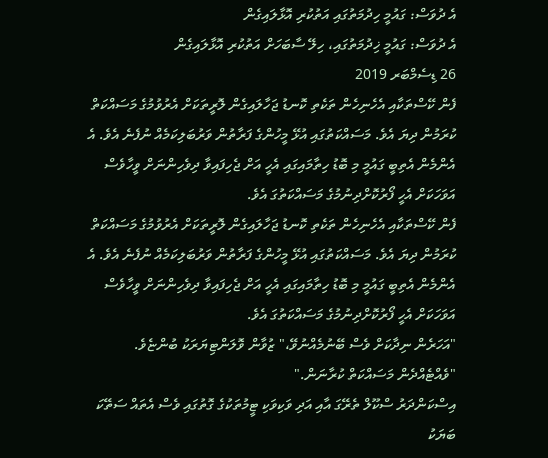އެ ދުވަސް: ގައުމީ ހިދުމަތުގައި އަތުކުރި އޮޅާލައިގެން
އެ ދުވަސް: ގައުމީ ޚިދުމަތުގައި، ހިލޭ ސާބަހަށް އަތުކުރި އޮޅާލައިގެން
26 ޑިސެމްބަރ 2019
ފެން ކޭސްތަކާއި އެހެނިހެން ތަކެތި ކޮނޑު ޖަހާލައިގެން ލޮރީތަކަށް އެރުވުމުގެ މަސައްކަތް ކުރަމުން ދިޔަ އެވެ. މަސައްކަތުގައި އުޅޭ މީހުންގެ ފަރާތުން ވަރުބަލިކަމެއް ނުފެނެ އެވެ. އެ އެންމެން އެތިބީ ގައުމީ މި ބޮޑު ހިތާމައިގައި އެހީ އަށް ޖެހިފައިވާ ދިވެހިންނަށް ވީހާވެސް އަވަހަކަށް އެހީ ފޯރުކޮށްދިނުމުގެ މަސައްކަތުގަ އެވެ.
ފެން ކޭސްތަކާއި އެހެނިހެން ތަކެތި ކޮނޑު ޖަހާލައިގެން ލޮރީތަކަށް އެރުވުމުގެ މަސައްކަތް ކުރަމުން ދިޔަ އެވެ. މަސައްކަތުގައި އުޅޭ މީހުންގެ ފަރާތުން ވަރުބަލިކަމެއް ނުފެނެ އެވެ. އެ އެންމެން އެތިބީ ގައުމީ މި ބޮޑު ހިތާމައިގައި އެހީ އަށް ޖެހިފައިވާ ދިވެހިންނަށް ވީހާވެސް އަވަހަކަށް އެހީ ފޯރުކޮށްދިނުމުގެ މަސައްކަތުގަ އެވެ.
"އަހަރެން ނިދާކަށް ވެސް ބޭނުމެއްނުވޭ،" ޒުވާން ވޮލަންޓިޔަރަކު ބުންޏެވެ.
"ވެއްޓެއްދެން މަސައްކަތް ކުރާނަން."
އިސްކަންދަރު ސްކޫލް ތެރޭގަ އާއި އަދި ވަކިވަކި ޓީމުތަކުގެ ގޮތުގައި ވެސް އެތައް ސަތޭކަ ބަޔަކު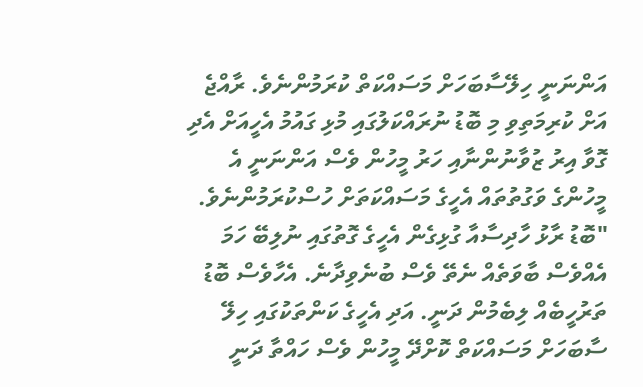އަންނަނީ ހިލޭސާބަހަށް މަސައްކަތް ކުރަމުންނެވެ. ރާއްޖެ އަށް ކުރިމަތިވި މި ބޮޑު ނުރައްކަލުގައި މުޅި ގައުމު އެހީއަށް އެދި ގޮވާ އިރު ޒުވާނުންނާއި ހަރު މީހުން ވެސް އަންނަނީ އެ މީހުންގެ ވަގުތުތައް އެހީގެ މަސައްކަތަށް ހުސްކުރަމުންނެވެ.
"ބޮޑު ރާޅު ހާދިސާއާ ގުޅިގެން އެހީގެ ގޮތުގައި ނުލިބޭ ހަމަ އެއްވެސް ބާވަތެއް ނެތޭ ވެސް ބުނެވިދާނެ. އެހާވެސް ބޮޑު ތަރުހީބެއް ލިބެމުން ދަނީ. އަދި އެހީގެ ކަންތަކުގައި ހިލޭ ސާބަހަށް މަސައްކަތް ކޮށްދޭ މީހުން ވެސް ހައްތާ ދަނީ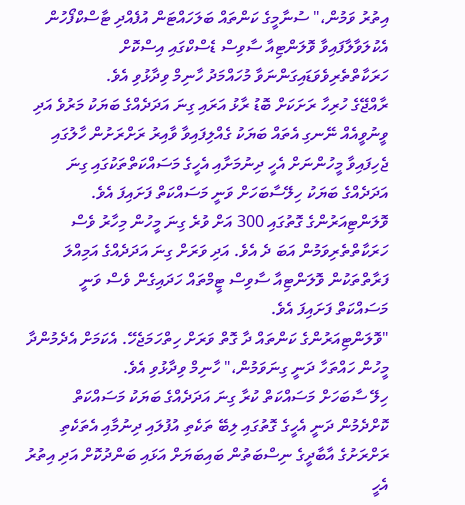އިތުރު ވަމުން،" ސުނާމީގެ ކަންތައް ބަލަހައްޓަން އުފެއްދި ޓާސްކްފޯހުން އެކުލަވާލާފައިވާ ވޮލަންޓިއާ ސާވިސް ޑެސްކްގައި އިސްކޮށް ހަރަކާތްތެރިވެވަޑައިގަންނަވާ މުހައްމަދު ހާނިމް ވިދާޅުވި އެވެ.
ރާއްޖޭގެ ހުރިހާ ރަށަކަށް ބޮޑު ރާޅު އަރައި ގިނަ އަދަދެއްގެ ބަޔަކު މަރުވެ އަދި ވީނުވީއެއް ނޭނގި އެތައް ބަޔަކު ގެއްލިފައިވާ ވާއިރު ރަށްރަށުން ހާލުގައި ޖެހިފައިވާ މީހުންނަށް އެހީ ދިނުމަށާއި އެހީގެ މަސައްކަތްތަކުގައި ގިނަ އަދަދެއްގެ ބަޔަކު ހިލޭސާބަހަށް ވަނީ މަސައްކަތް ފަށައިފަ އެވެ.
ވޮލަންޓިއަރުންގެ ގޮތުގައި 300 އަށް ވުރެ ގިނަ މީހުން މިހާރު ވެސް ހަރަކާތްތެރިވަމުން އަބަ ދެ އެވެ. އަދި ވަރަށް ގިނަ އަދަދެއްގެ އަމިއްލަ ފަރާތްތަކުން ވޮލަންޓިއާ ސާވިސް ޓީމްތައް ހަދައިގެން ވެސް ވަނީ މަސައްކަތް ފަށައިފަ އެވެ.
"ވޮލަންޓިއަރުންގެ ކަންތައް ދާ ގޮތް ވަރަށް ހިތްހަމަޖެހޭ. އެކަމަށް އެދެމުންދާ މީހުން ހައްތަހާ ދަނީ ގިނަވަމުން،" ހާނިމް ވިދާޅުވި އެވެ.
ހިލޭ ސާބަހަށް މަސައްކަތް ކުރާ ގިނަ އަދަދެއްގެ ބަޔަކު މަސައްކަތް ކޮށްދެމުން ދަނީ އެހީގެ ގޮތުގައި ލިބޭ ތަކެތި އުފުލައި ދިނުމާއި އެތަކެތި ރަށްރަށުގެ އާބާދީގެ ނިސްބަތުން ބައިބަޔަށް އަޅައި ބަންދުކޮށް އަދި އިތުރު އެހީ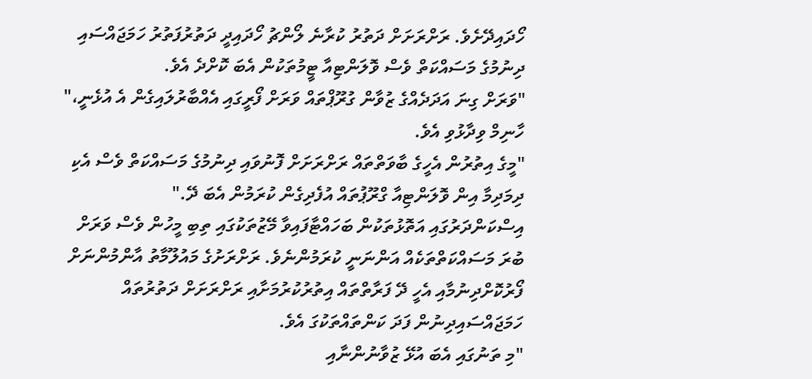ހޯދައިދޭށެވެ. ރަށްރަށަށް ދަތުރު ކުރާނެ ލޯންޗު ހޯދައިދީ ދަތުރުފަތުރު ހަމަޖައްސައި ދިނުމުގެ މަސައްކަތް ވެސް ވޮލަންޓިއާ ޓީމުތަކުން އެބަ ކޮށްދެ އެވެ.
"ވަރަށް ގިނަ އަދަދެއްގެ ޒުވާން ގުރޫޕްތައް ވަރަށް ފޯރީގައި އެއްބާރުލައިގެން އެ އުޅެނީ،" ހާނިމް ވިދާޅުވި އެވެ.
"މީގެ އިތުރުން އެހީގެ ބާވަތްތައް ރަށްރަށަށް ފޮނުވައި ދިނުމުގެ މަސައްކަތް ވެސް އެކި ދިމަދިމާ އިން ވޮލަންޓިއާ ގްރޫޕުތައް އުފެދިގެން ކުރަމުން އެބަ ދޭ."
އިސްކަންދަރުގައި އަތޮޅުތަކުން ބަހައްޓާފައިވާ މޭޒުތަކުގައި ތިބި މީހުން ވެސް ވަރަށް ބުރަ މަސައްކަތްތަކެއް އަންނަނީ ކުރަމުންނެވެ. ރަށްރަށުގެ މައުލޫމާތު އާންމުންނަށް ފޯރުކޮށްދިނުމާއި އެހީ ދޭ ފަރާތްތައް އިތުރުކުރުމަށާއި ރަށްރަށަށް ދަތުރުތައް ހަމަޖައްސައިދިނުން ފަދަ ކަންތައްތަކުގަ އެވެ.
"މި ތަނުގައި އެބަ އުޅޭ ޒުވާނުންނާއި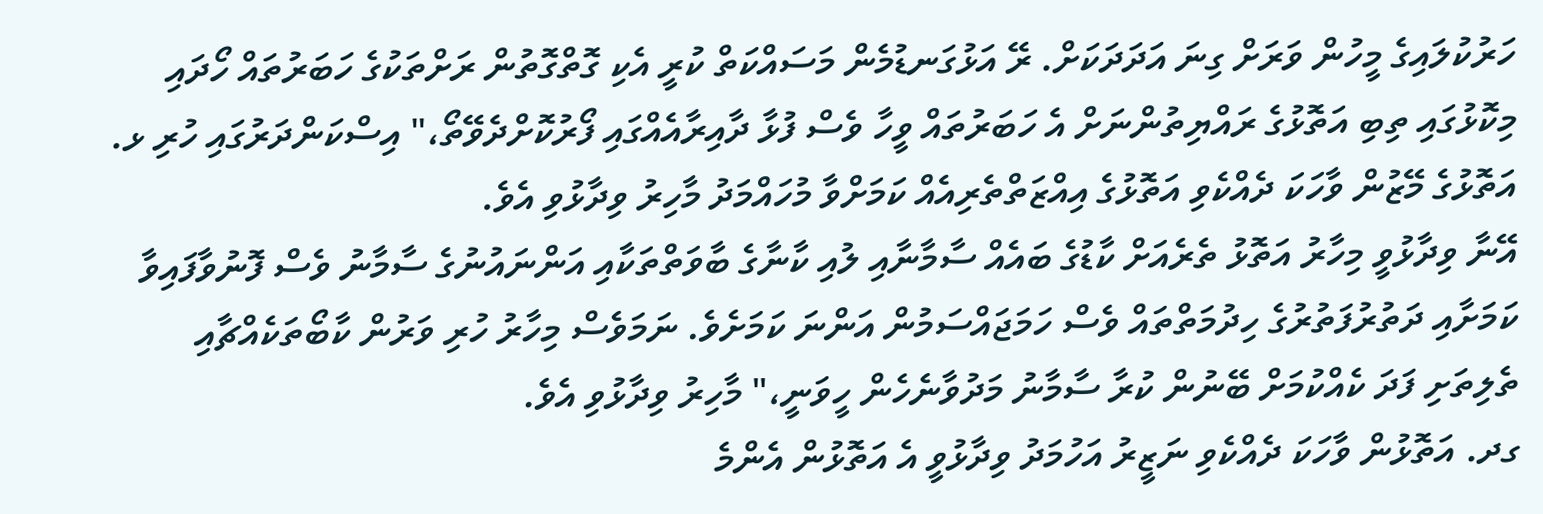ހަރުކުލައިގެ މީހުން ވަރަށް ގިނަ އަދަދަކަށް. ރޭ އަޅުގަނޑުމެން މަސައްކަތް ކުރީ އެކި ގޮތްގޮތުން ރަށްތަކުގެ ހަބަރުތައް ހޯދައި މިކޮޅުގައި ތިބި އަތޮޅުގެ ރައްޔިތުންނަށް އެ ހަބަރުތައް ވީހާ ވެސް ފުޅާ ދާއިރާއެއްގައި ފޯރުކޮށްދެވޭތޯ،" އިސްކަންދަރުގައި ހުރި ޅ. އަތޮޅުގެ މޭޒުން ވާހަކަ ދެއްކެވި އަތޮޅުގެ އިއްޒަތްތެރިއެއް ކަމަށްވާ މުހައްމަދު މާހިރު ވިދާޅުވި އެވެ.
އޭނާ ވިދާޅުވީ މިހާރު އަތޮޅު ތެރެއަށް ކާޑުގެ ބައެއް ސާމާނާއި ލުއި ކާނާގެ ބާވަތްތަކާއި އަންނައުނުގެ ސާމާނު ވެސް ފޮނުވާފައިވާ ކަމަށާއި ދަތުރުފަތުރުގެ ހިދުމަތްތައް ވެސް ހަމަޖައްސަމުން އަންނަ ކަމަށެވެ. ނަމަވެސް މިހާރު ހުރި ވަރުން ކާބޯތަކެއްޗާއި ތެލިތަށި ފަދަ ކެއްކުމަށް ބޭނުން ކުރާ ސާމާނު މަދުވާނެހެން ހީވަނީ،" މާހިރު ވިދާޅުވި އެވެ.
ގދ. އަތޮޅުން ވާހަކަ ދެއްކެވި ނަޒީރު އަހުމަދު ވިދާޅުވީ އެ އަތޮޅުން އެންމެ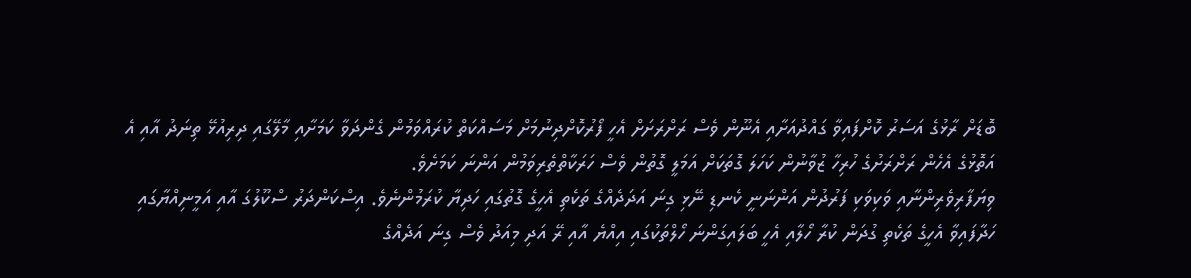ބޮޑަށް ރާޅުގެ އަސަރު ކޮށްފައިވާ ގައްދުއަށާއި އެނޫން ވެސް ރަށްރަށަށް އެހީ ފޯރުކޮށްދިނުމަށް މަސައްކަތް ކުރައްވަމުން ގެންދަވާ ކަމަށާއި މާލޭގައި ދިރިއުޅޭ ތިނަދު އާއި އެ އަތޮޅުގެ އެހެން ރަށްރަށުގެ ހުރިހާ ޒުވާނުން ކަހަލަ ގޮތަކަށް އަމަލީ ގޮތުން ވެސް ހަރަކާތްތެރިވަމުން އަންނަ ކަމަށެވެ.
ވިޔަފާރިވެރިންނާއި ވަކިވަކި ފަރުދުން އަންނަނީ ކެނޑި ނޭޅި ގިނަ އަދަދެއްގެ ތަކެތި އެހީގެ ގޮތުގައި ހަދިޔާ ކުރަމުންނެވެ. އިސްކަންދަރު ސްކޫލުގަ އާއި އަމީނިއްޔާގައި ހަދާފައިވާ އެހީގެ ތަކެތި ގުދަން ކުރާ ހޯލާއި އެހީ ބަލައިގަންނަ ހޯލްތަކުގައި އިއްޔެ އާއި ރޭ އަދި މިއަދު ވެސް ގިނަ އަދެއްގެ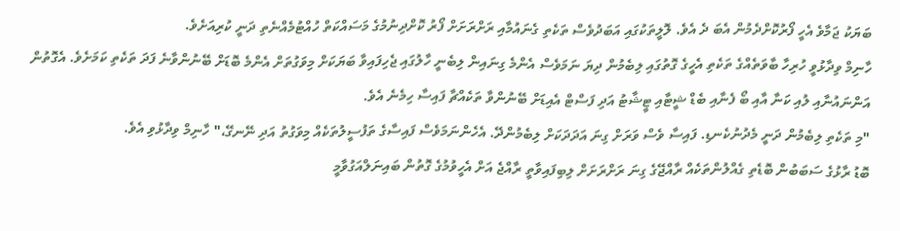ބަޔަކު ޖަމާވެ އެހީ ފޯރުކޮށްދެމުން އެބަ ދެ އެވެ. ލޮލީތަކުގައި އަބަދުވެސް ތަކެތި ގެނައުމާއި ރަށްރަށަށް ފޯރު ކޮށްދިނުމުގެ މަސައްކަތް ހުއްޓުމެއްނެތި ދަނީ ކުރިއަށެވެ.
ހާނިމް ވިދާޅުވީ ހުރިހާ ބާވަތެއްގެ ތަކެތި އެހީގެ ގޮތުގައި ލިބެމުން ދިޔަ ނަމަވެސް އެންމެ ގިނައިން ލިބެނީ ހާލުގައި ޖެހިފައިވާ ބަޔަކަށް މިވަގުތަށް އެންމެ ބޮޑަށް ބޭނުންވާނެ ފަދަ ތަކެތި ކަމަށެވެ. އެގޮތުން އަންނައުނާއި ލުއި ކަނާ އާއި ބޯ ފެނާއި ބެޑް ޝީޓާއި ޓީޝާޓު އަދި ފަސްޓް އެއިޑަށް ބޭނުންވާ ތަކެއްޗާ ފައިސާ ހިމެނެ އެވެ.
"މި ތަކެތި ލިބެމުން ދަނީ މެދުނުކެނޑި. ފައިސާ ވެސް ވަރަށް ގިނަ އަދަދަކަށް ލިބެމުންދޭ. އެހެންނަމަވެސް ފައިސާގެ ތަފުސީލުތަކެއް މިވަގުތު އަދި ނޭނގޭ،" ހާނިމް ވިދާޅުވި އެވެ.
ބޮޑު ރާޅުގެ ސަބަބުން ބޮޑެތި ގެއްލުންތަކެއް ރާއްޖޭގެ ގިނަ ރަށްރަށަށް ލިބިފައިވާތީ ރާއްޖެ އަށް އެހީވުމުގެ ގޮތުން ބައިނަލްއަގުވާމީ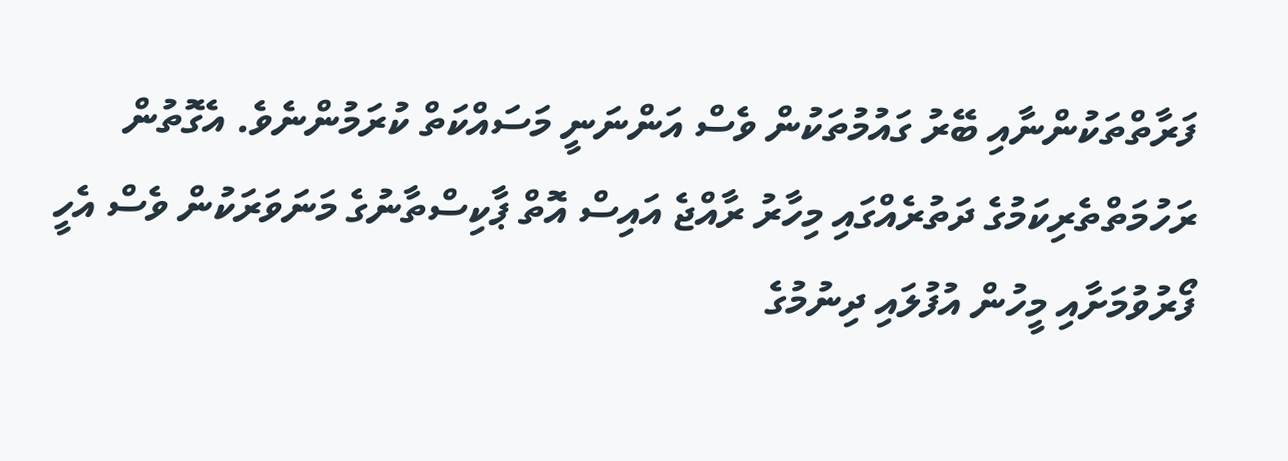ފަރާތްތަކުންނާއި ބޭރު ގައުމުތަކުން ވެސް އަންނަނީ މަސައްކަތް ކުރަމުންނެވެ. އެގޮތުން ރަހުމަތްތެރިކަމުގެ ދަތުރެއްގައި މިހާރު ރާއްޖެ އައިސް އޮތް ޕާކިސްތާނުގެ މަނަވަރަކުން ވެސް އެހީ ފޯރުވުމަށާއި މީހުން އުފުލައި ދިނުމުގެ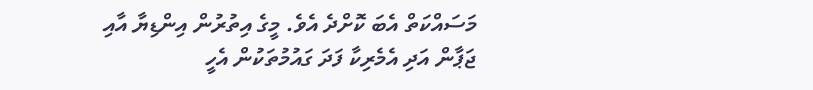މަސައްކަތް އެބަ ކޮށްދެ އެވެ. މީގެ އިތުރުން އިންޑިޔާ އާއި ޖަޕާން އަދި އެމެރިކާ ފަދަ ގައުމުތަކުން އެހީ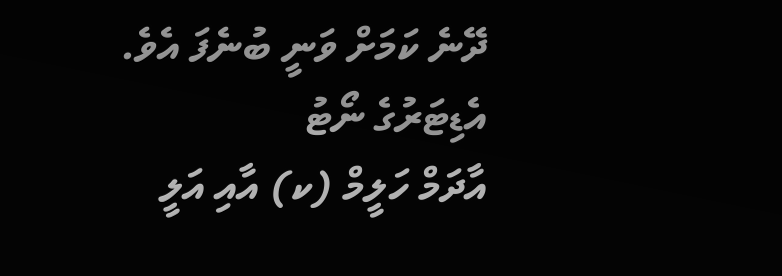ދޭނެ ކަމަށް ވަނީ ބުނެފަ އެވެ.
އެޑިޓަރުގެ ނޯޓު
އާދަމް ހަލީމް (ކ) އާއި އަލީ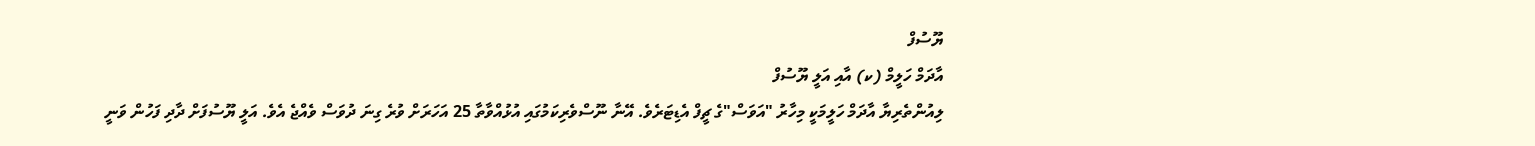ޔޫސުފް
އާދަމް ހަލީމް (ކ) އާއި އަލީ ޔޫސުފް
ލިއުންތެރިޔާ އާދަމް ހަލީމަކީ މިހާރު "އަވަސް"ގެ ޗީފް އެޑިޓަރެވެ. އޭނާ ނޫސްވެރިކަމުގައި އުޅުއްވާތާ 25 އަހަރަށް ވުރެ ގިނަ ދުވަސް ވެއްޖެ އެވެ. އަލީ ޔޫސުފަށް ދާދި ފަހުން ވަނީ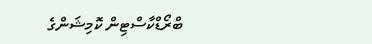ބްރޯޑްކާސްޓިން ކޮމިޝަންގެ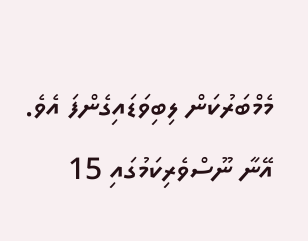މެމްބަރުކަން ލިބިވަޑައިގެންފަ އެވެ. އޭނާ ނޫސްވެރިކަމުގައި 15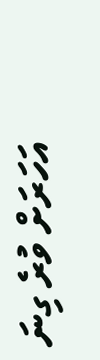އަހަރަށް ވުރެ ގިނަ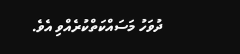ދުވަހު މަސައްކަތްކުރެއްވި އެވެ.